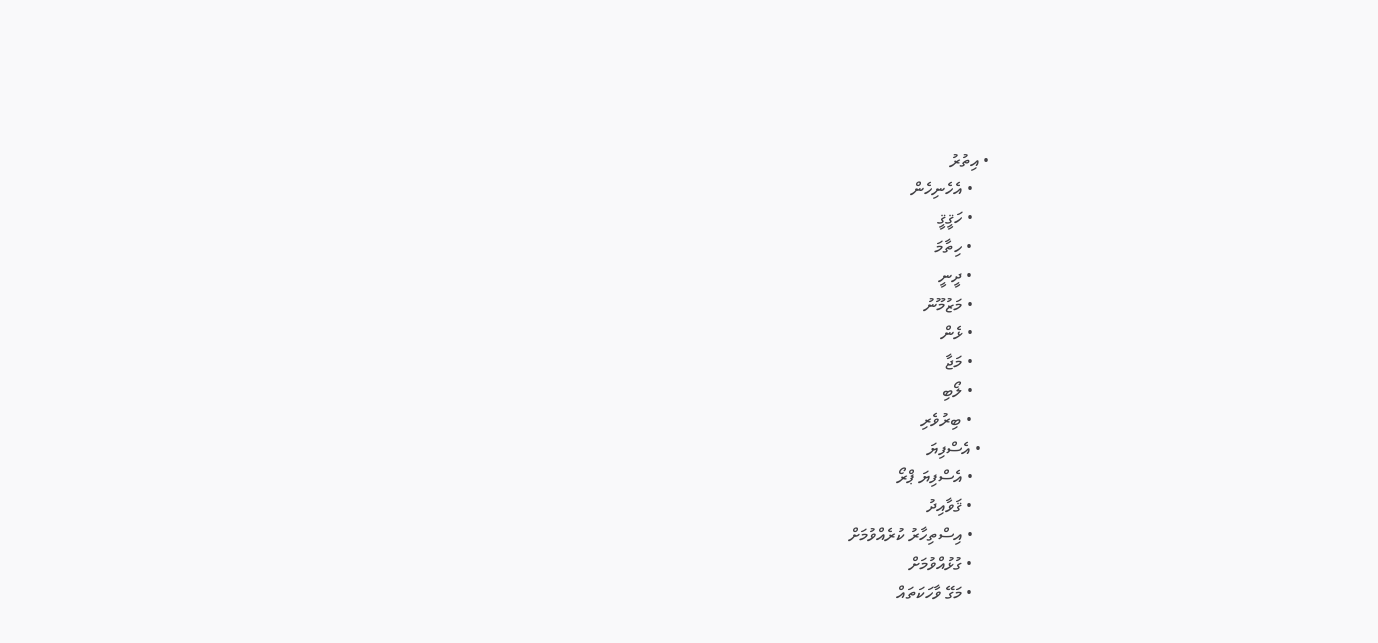• އިތުރު
    • އެހެނިހެން
    • ހަޤީޤީ
    • ހިތާމަ
    • ދީނީ
    • މަޒުމޫނު
    • ޅެން
    • މަޖާ
    • ލޯބި
    • ބިރުވެރި
  • އެސްފިޔަ
    • އެސްފިޔަ ޕްރޯ
    • ޤަވާއިދު
    • އިސްތިހާރު ކުރެއްވުމަށް
    • ގުޅުއްވުމަށް
    • މަގޭ ވާހަކަތައް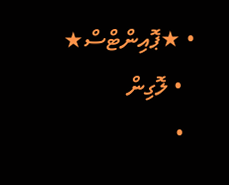• ★ޕޮއިންޓްސް★
  • ލޮގިން
  •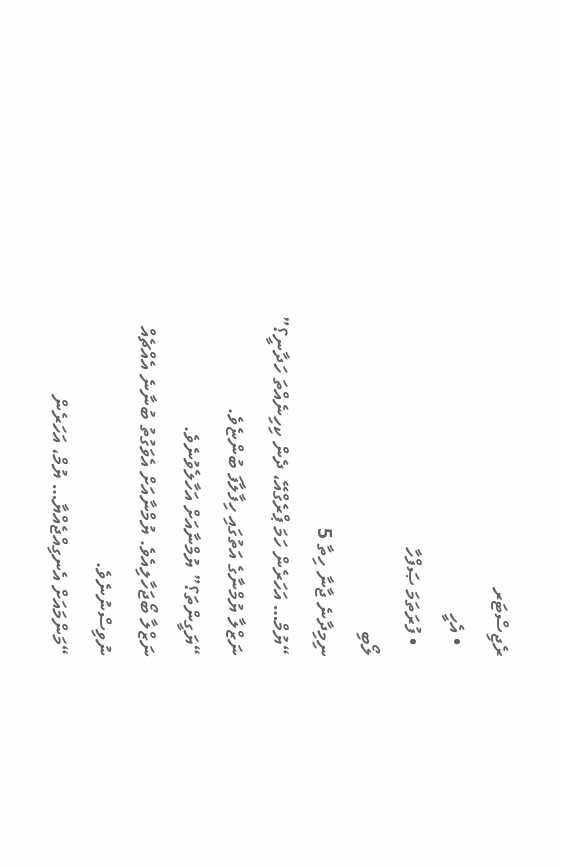ރެޖިސްޓަރ
  • އެހީ
  • ފުރަތަމަ ޞަފްހާ
ލޯބި
ނިމިދާނެ ޖާނާ ހިތާ 5
“ޔުމް… އަހަރެން ހަމަ ޕްރެގްއޭ، ދެން ކިހިނެއްތަ ހަދާނީ؟” ނަޒްލާ ޔުމްނާގެ އަތުގައި ހިފާލާފަ ބުންޏެވެ.
“ޔަގީންތަ؟” ޔުމްނާއަށް އަހާލެވުނެވެ.
ނަޒްލާ ބޯޖަހާލިއެވެ. ޔުމްނާއަށް އެވަގުތު ބުނާނެ އެއްޗެއް ނުވިސްނުނެވެ.
“މަންމައަށް އެނގިއްޖެއްޔާ… ޔުމް، އަހަރެން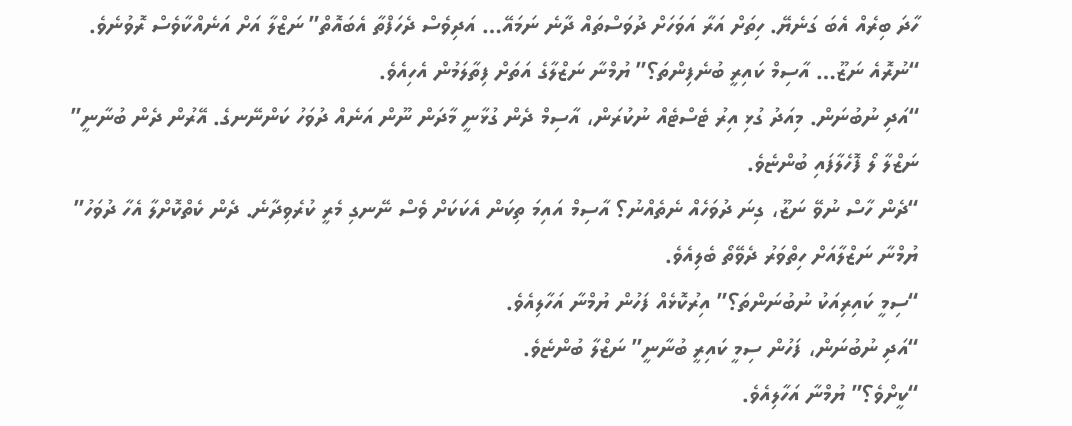ހާދަ ބިރެއް އެބަ ގަނެޔޭ. ހިތަށް އަރާ އަވަހަށް ދުވަސްތައް ދާނެ ނަމައޭ… އަދިވެސް ދެހަފްތާ އެބައޮތް” ނަޒްލާ އަށް އަނެއްކާވެސް ރޮވުނެވެ.
“ނުރޮއެ ނަޒޫ… އާސިމް ކައިރީ ބުނެފިންތަ؟” ޔުމްނާ ނަޒްލާގެ އަތަށް ފިތާލަމުން އެހިއެވެ.
“އަދި ނުބުނަން. މިއަދު ގުޅި އިރު ޓެސްޓެއް ނުކުރަން، އާސިމް ދެން ގުޅާނީ މާދަން ނޫން އަނެއް ދުވަހު ކަންނޭނގެ. އޭރުން ދެން ބުނާނީ” ނަޒްލާ ލޯ ފޮހެލާފައި ބުންޏެވެ.
“ދެން ހާސް ނުވޭ ނަޒޫ، ގިނަ ދުވަހެއް ނެތެއްނު؟ އާސިމް އައިމަ ތިކަން އެކަކަށް ވެސް ނޭނގި މެރީ ކުރެވިދާނެ. ދެން ކެތްކޮށްލާ އެހާ ދުވަހު” ޔުމްނާ ނަޒްލާއަށް ހިތްވަރު ދެވޭތޯ ބެލިއެވެ.
“ސިމީ ކައިރިއަކު ނުބުނަންތަ؟” އިރުކޮޅެއް ފަހުން ޔުމްނާ އަހާލިއެވެ.
“އަދި ނުބުނަން، ފަހުން ސިމީ ކައިރީ ބުނާނީ” ނަޒްލާ ބުންޏެވެ.
“ކީށްވެ؟” ޔުމްނާ އަހާލިއެވެ.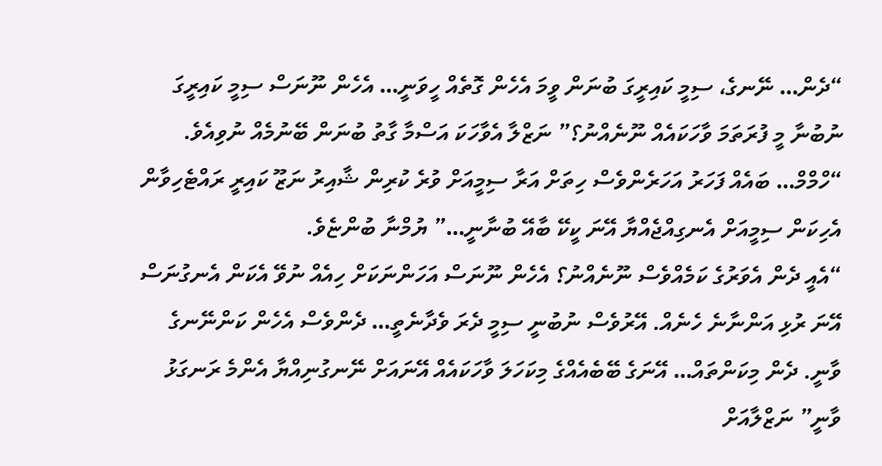“ދެން… ނޭނގެ، ސިމީ ކައިރީގަ ބުނަން ވީމަ އެހެން ގޮތެއް ހީވަނީ… އެހެން ނޫނަސް ސިމީ ކައިރީގަ ނުބުނާ މީ ފުރަތަމަ ވާހަކައެއް ނޫނެއްނު؟” ނަޒްލާ އެވާހަކަ އަސްމާ ގާތު ބުނަން ބޭނުމެއް ނުވިއެވެ.
“ހްމްމް… ބައެއް ފަހަރު އަހަރެންވެސް ހިތަށް އަރާ ސިމީއަށް ވުރެ ކުރިން ޝާއިރު ނަޒޫ ކައިރީ ރައްޓެހިވާން އެހިކަން ސިމީއަށް އެނގިއްޖެއްޔާ އޭނަ ކީކޭ ބާއޭ ބުނާނީ…” ޔުމްނާ ބުންޏެވެ.
“އެއީ ދެން އެވަރުގެ ކަމެއްވެސް ނޫނެއްނު؟ އެހެން ނޫނަސް އަހަންނަކަށް ހިއެއް ނުވޭ އެކަން އެނގުނަސް އޭނަ ރުޅި އަންނާނެ ހެނެއް. އޭރުވެސް ނުބުނީ ސިމީ ދެރަ ވެދާނެތީ… ދެންވެސް އެހެން ކަންނޭނގެ ވާނީ. ދެން މިކަންތައް… އޭނަގެ ބޭބެއެއްގެ މިކަހަލަ ވާހަކައެއް އޭނައަށް ނޭނގުނިއްޔާ އެންމެ ރަނގަޅު ވާނީ” ނަޒްލާއަށް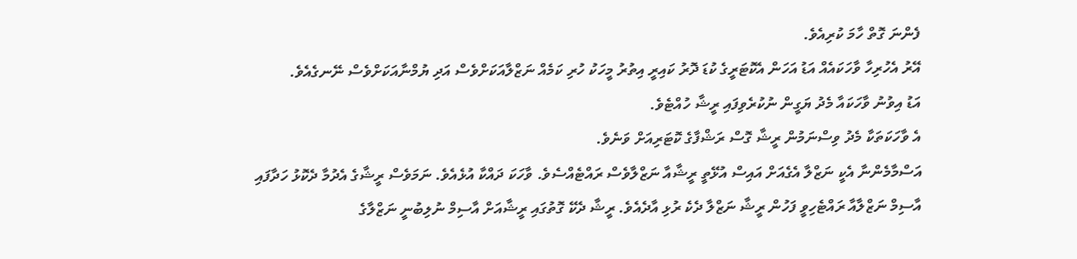ފެންނަ ގޮތް ހާމަ ކުރިއެވެ.
އޭރު އެހުރިހާ ވާހަކައެއް އަޑު އަހަން އެކޮޓަރީގެ ކުޑަ ދޮރު ކައިރީ އިތުރު މީހަކު ހުރި ކަމެއް ނަޒްލާއަކަށްވެސް އަދި ޔުމްނާއަކަށްވެސް ނޭނގެއެވެ.
އަޑު އިވުނު ވާހަކައާ މެދު ޔަގީން ނުކުރެވިފައި ރީޝާ ހުއްޓެވެ.
އެ ވާހަކަތަކާ މެދު ވިސްނަމުން ރީޝާ ގޮސް ރަޝްފާގެ ކޮޓަރިއަށް ވަނެވެ.
އަސްމާމެންނާ އެކީ ނަޒްލާ އެގެއަށް އައިސް އުޅޭތީ ރީޝާއާ ނަޒްލާވެސް ރައްޓެއްސެވެ. ވާހަކަ ދައްކާ އުޅެއެވެ. ނަމަވެސް ރީޝާގެ އެދުމާ ދެކޮޅު ހަދާފައި އާސިމް ނަޒްލާއާ ރައްޓެހިވީ ފަހުން ރީޝާ ނަޒްލާ ދެކެ ރުޅި އާދެއެވެ. ރީޝާ ދެކޭ ގޮތުގައި ރީޝާއަށް އާސިމް ނުލިބުނީ ނަޒްލާގެ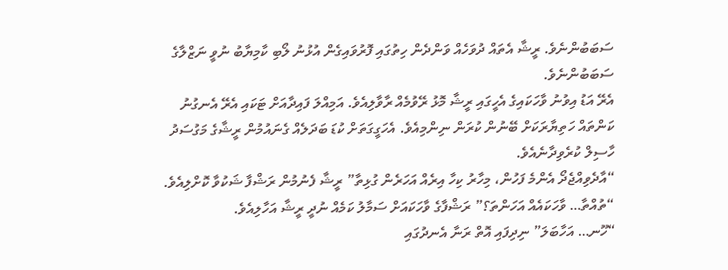ސަބަބުންނެވެ. ރީޝާ އެތައް ދުވަހެއް ވަންދެން ހިތުގައި ފޮރުވައިގެން އުޅުނު ލޯބި ކާމިޔާބު ނުވީ ނަޒްލާގެ ސަބަބުންނެވެ.
އެރޭ އަޑު އިވުނު ވާހަކައިގެ އެހީގައި ރީޝާ މޮޅު ރޭވުމެއް ރާވާލިއެވެ. އަމިއްލަ ފައިދާއަށް ޓަކައި އެރޭ އެނގުނު ކަންތައް ހަތިޔާރަކަށް ބޭނުން ކުރަން ނިންމިއެވެ. އެހަގީގަތަށް ކުޑަ ބަދަލެއް ގެނައުމުން ރީޝާގެ މަގުސަދު ހާސިލް ކުރެވިދާނެއެވެ.
“އާދެވިއްޖެދޯ އެންމެ ފަހުން، މިހާރު ކިހާ އިރެއް އަހަރެން ގުޅިތާ” ރީޝާ ފެނުމުން ރަޝްފާ ޝަކުވާ ކޮށްލިއެވެ.
“ތުއްތާ… ވާހަކައެއް އަހަންތަ؟” ރަޝްފާގެ ވާހަކައަށް ސަމާލު ކަމެއް ނުދީ ރީޝާ އަހާލިއެވެ.
“ހޫނ… އަހާބަލަ” ނިދިފައި އޮތް ރަނާ އެނދުގައި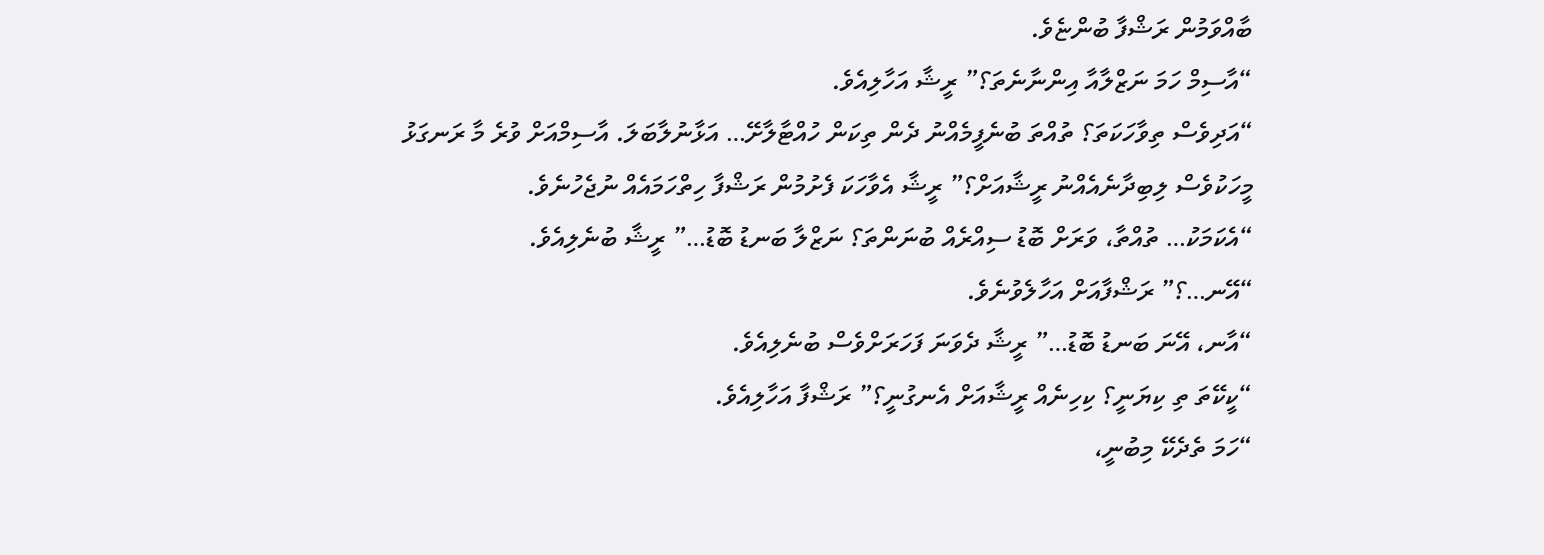ބާއްވަމުން ރަޝްފާ ބުންޏެވެ.
“އާސިމް ހަމަ ނަޒްލާއާ އިންނާނެތަ؟” ރީޝާ އަހާލިއެވެ.
“އަދިވެސް ތިވާހަކަތަ؟ ތުއްތަ ބުނެފީމެއްނު ދެން ތިކަން ހުއްޓާލާށޭ… އަޅާނުލާބަލަ. އާސިމްއަށް ވުރެ މާ ރަނގަޅު މީހަކުވެސް ލިބިދާނެއެއްނު ރީޝާއަށް؟” ރީޝާ އެވާހަކަ ފެށުމުން ރަޝްފާ ހިތްހަމައެއް ނުޖެހުނެވެ.
“އެކަމަކު… ތުއްތާ، ވަރަށް ބޮޑު ސިއްރެއް ބުނަންތަ؟ ނަޒްލާ ބަނޑު ބޮޑު…” ރީޝާ ބުނެލިއެވެ.
“އޭނ…؟” ރަޝްފާއަށް އަހާލެވުނެވެ.
“އާނ، އޭނަ ބަނޑު ބޮޑު…” ރީޝާ ދެވަނަ ފަހަރަށްވެސް ބުނެލިއެވެ.
“ކީކޭތަ ތި ކިޔަނީ؟ ކިހިނެއް ރީޝާއަށް އެނގުނީ؟” ރަޝްފާ އަހާލިއެވެ.
“ހަމަ ތެދެކޭ މިބުނީ،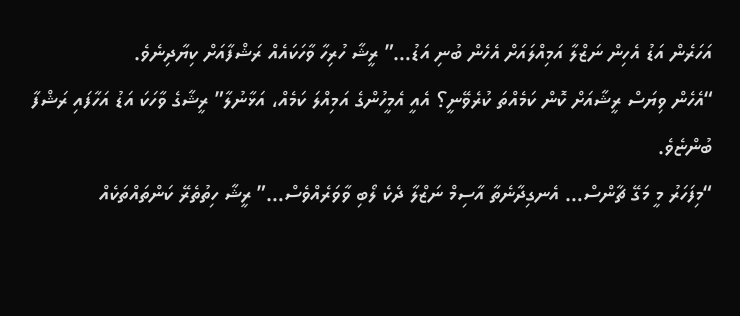އަހަރެން އަޑު އެހިން ނަޒްލާ އަމިއްލައަށް އެހެން ބުނި އަޑު…” ރީޝާ ހުރިހާ ވާހަކައެއް ރަޝްފާއަށް ކިޔާދިނެވެ.
“އެހެން ވިޔަސް ރީޝާއަށް ކޮން ކަމެއްތަ ކުރެވޭނީ؟ އެއީ އެމީހުންގެ އަމިއްލަ ކަމެއް، އަޅާނުލާ” ރީޝާގެ ވާހަކަ އަޑު އަހާފައި ރަޝްފާ ބުންޏެވެ.
“މިފަހަރު މީ މަގޭ ޗާންސް… އެނގިދާނެތާ އާސިމް ނަޒްލާ ދެކެ ލޯބި ވާވަރެއްވެސް…” ރީޝާ ހިތުތެރޭ ކަންތައްތަކެއް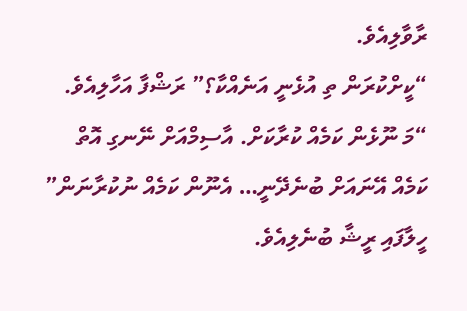ރާވާލިއެވެ.
“ކީށްކުރަން ތި އުޅެނީ އަނެއްކާ؟” ރަޝްފާ އަހާލިއެވެ.
“މަ ނޫޅެން ކަމެއް ކުރާކަށް. އާސިމްއަށް ނޭނގި އޮތް ކަމެއް އޭނައަށް ބުނެދޭނީ… އެނޫން ކަމެއް ނުކުރާނަން” ހީލާފައި ރީޝާ ބުނެލިއެވެ.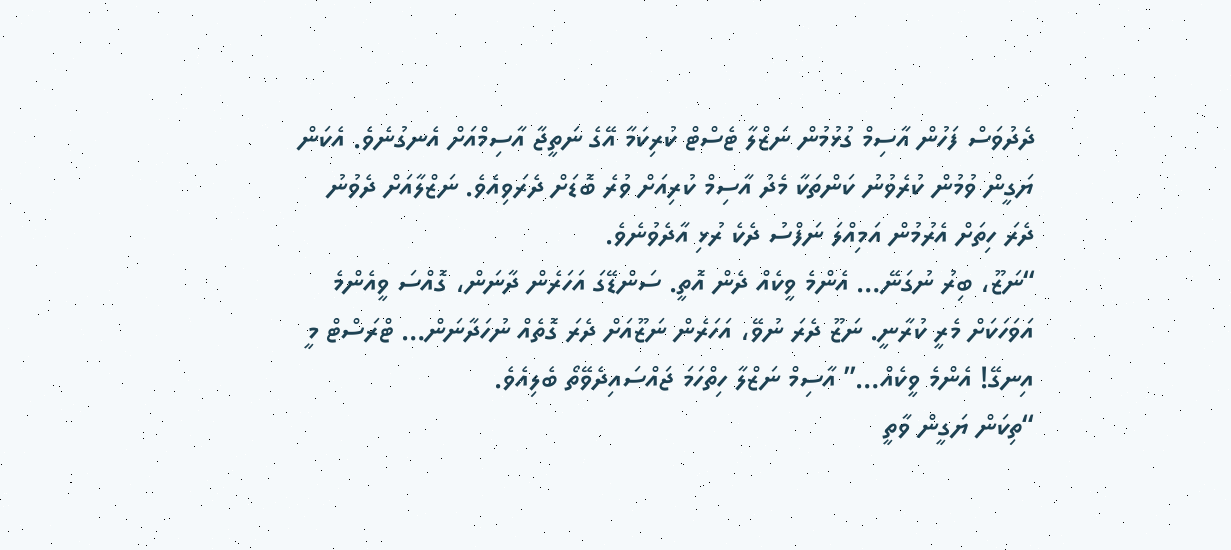ދެދުވަސް ފަހުން އާސިމް ގުޅުމުން ނަޒްލާ ޓެސްޓް ކުރިކަމާ އޭގެ ނަތީޖާ އާސިމްއަށް އެނގުނެވެ. އެކަން ޔަގީން ވުމުން ކުރެވުނު ކަންތަކާ މެދު އާސިމް ކުރިއަށް ވުރެ ބޮޑަށް ދެރަވިއެވެ. ނަޒްލާއަށް ދެވުނު ދެރަ ހިތަށް އެރުމުން އަމިއްލަ ނަފްސު ދެކެ ރުޅި އާދެވުނެވެ.
“ނަޒޫ، ބިރު ނުގަނޭ… އެންމެ ވީކެއް ދެން އޮތީ. ސަންޑޭގަ އަހަރެން ދާނަން، ގޮއްސަ ވީއެންމެ އަވަހަކަށް މެރީ ކުރާނީ. ނަޒޫ ދެރަ ނުވޭ، އަހަރެން ނަޒޫއަށް ދެރަ ގޮތެއް ނުހަދާނަން… ޓްރަސްޓް މީ އިނގޭ! އެންމެ ވީކެއް…” އާސިމް ނަޒްލާ ހިތްހަމަ ޖައްސައިދެވޭތޯ ބެލިއެވެ.
“ތިކަން ޔަގީން ވާތީ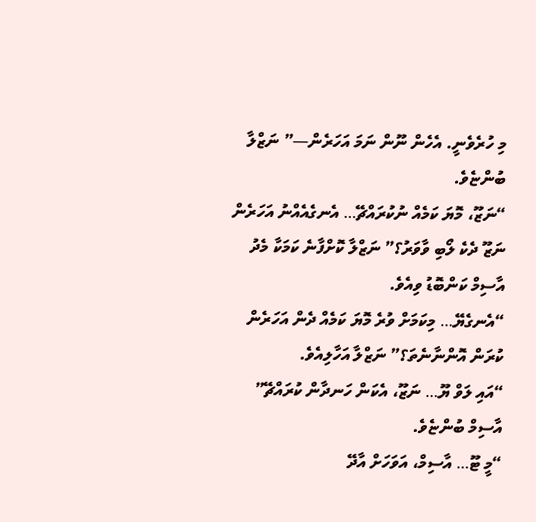މި ހުރެވެނީ. އެހެން ނޫން ނަމަ އަހަރެން—” ނަޒްލާ ބުންޏެވެ.
“ނަޒޫ، މޮޔަ ކަމެއް ނުކުރައްޗޭ… އެނގެއެއްނު އަހަރެން ނަޒޫ ދެކެ ލޯބި ވާވަރު؟” ނަޒްލާ ކޮށްފާނެ ކަމަކާ މެދު އާސިމް ކަންބޮޑު ވިއެވެ.
“އެނގެޔޭ… މިކަމަށް ވުރެ މޮޔަ ކަމެއް ދެން އަހަރެން ކުރަން އޮންނާނެތަ؟” ނަޒްލާ އަހާލިއެވެ.
“އައި ލަވް ޔޫ… ނަޒޫ، އެކަން ހަނދާން ކުރައްޗޭ” އާސިމް ބުންޏެވެ.
“މީ ޓޫ… އާސިމް، އަވަހަށް އާދޭ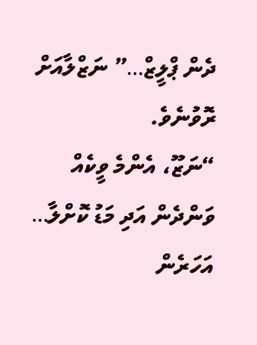ދެން ޕްލީޒް…” ނަޒްލާއަށް ރޮވުނެވެ.
“ނަޒޫ، އެންމެ ވީކެއް ވަންދެން އަދި މަޑު ކޮށްލާ… އަހަރެން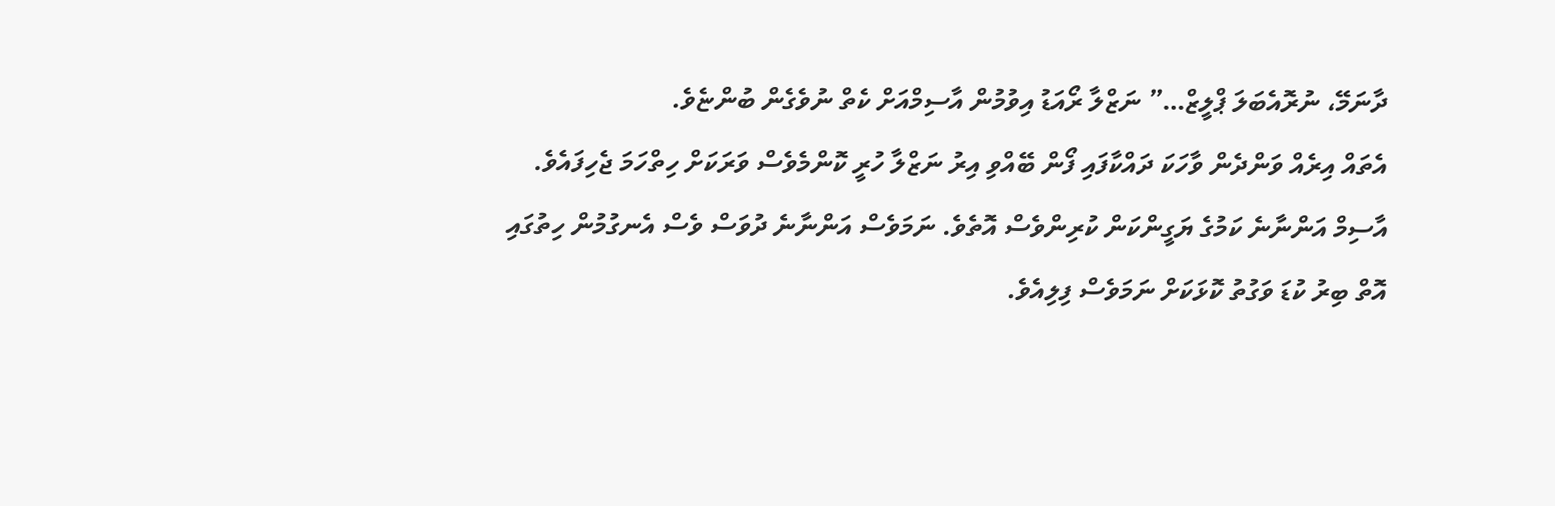ދާނަމޭ، ނުރޮއެބަލަ ޕްލީޒް…” ނަޒްލާ ރޯއަޑު އިވުމުން އާސިމްއަށް ކެތް ނުވެގެން ބުންޏެވެ.
އެތައް އިރެއް ވަންދެން ވާހަކަ ދައްކާފައި ފޯން ބޭއްވި އިރު ނަޒްލާ ހުރީ ކޮންމެވެސް ވަރަކަށް ހިތްހަމަ ޖެހިފައެވެ. އާސިމް އަންނާނެ ކަމުގެ ޔަގީންކަން ކުރިންވެސް އޮތެވެ. ނަމަވެސް އަންނާނެ ދުވަސް ވެސް އެނގުމުން ހިތުގައި އޮތް ބިރު ކުޑަ ވަގުތު ކޮޅަކަށް ނަމަވެސް ފިލިއެވެ.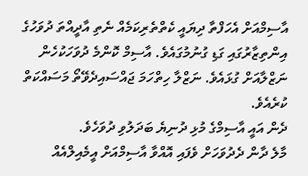އާސިމްއަށް އެހަފްތާ ދިޔައީ ކެތްތެރިކަމެއް ނެތި އާދީއްތަ ދުވަހުގެ އިންތިޒާރުގައި ގަޑި ގުނުމުގައެވެ. އާސިމް ކޮންމެ ދުވަހަކުހެން ނަޒްލާއަށް ގުޅައެވެ. ނަޒްލާ ހިތްހަމަ ޖައްސައިދެވޭތޯ މަސައްކަތް ކުރެއެވެ.
ދެން އައީ އާސިމްގެ މުޅި ދުނިޔެ ބަދަލުވި ދުވަހެވެ.
މާލެ ދާން ދެދުވަހަށް ވެފައި އޮއްވާ އާސިމްއަށް އީމެއިލްއެއް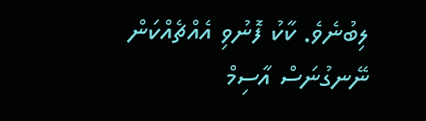ލިބުނެވެ. ކާކު ފޮނުވި އެއްޗެއްކަން ނޭނގުނަސް އާސިމް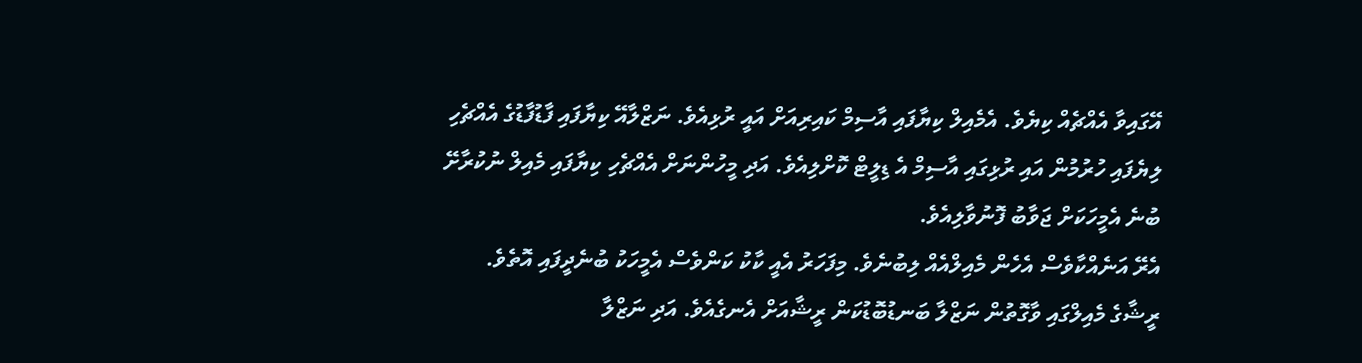އޭގައިވާ އެއްޗެއް ކިޔެވެ. އެމެއިލް ކިޔާފައި އާސިމް ކައިރިއަށް އައީ ރުޅިއެވެ. ނަޒްލާއޭ ކިޔާފައި ފާޑުފާޑުގެ އެއްޗެހި ލިޔެފައި ހުރުމުން އައި ރުޅިގައި އާސިމް އެ ޑިލީޓް ކޮށްލިއެވެ. އަދި މީހުންނަށް އެއްޗެހި ކިޔާފައި މެއިލް ނުކުރާށޭ ބުނެ އެމީހަކަށް ޖަވާބު ފޮނުވާލިއެވެ.
އެރޭ އަނެއްކާވެސް އެހެން މެއިލްއެއް ލިބުނެވެ. މިފަހަރު އެއީ ކާކު ކަންވެސް އެމީހަކު ބުނެދީފައި އޮތެވެ.
ރީޝާގެ މެއިލްގައި ވާގޮތުން ނަޒްލާ ބަނޑުބޮޑުކަން ރީޝާއަށް އެނގެއެވެ. އަދި ނަޒްލާ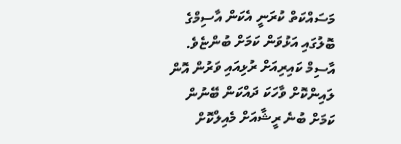މަސައްކަތް ކުރަނީ އެކަން އާސިމްގެ ބޮލުގައި އަޅުވަން ކަމަށް ބުންޏެވެ. އާސިމް ކައިރިއަށް ރުޅިއައި ވަރުން އޮން ލައިންކޮށް ވާހަކަ ދައްކަން ބޭނުން ކަމަށް ބުނެ ރީޝާއަށް މެއިލްކޮށް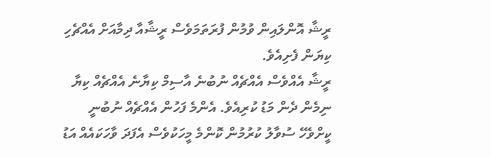ރީޝާ އޮންލައިން ވުމުން ފުރަތަމަވެސް ރީޝާއާ ދިމާއަށް އެއްޗެހި ކިޔަން ފެށިއެވެ.
ރީޝާ އެއްވެސް އެއްޗެއް ނުބުނެ އާސިމް ކިޔާނެ އެއްޗެއް ކިޔާ ނިމެން ދެން މަޑު ކުރިއެވެ. އެންމެ ފަހުން އެއްޗެއް ނުބުނީ ކީށްވެހޭ ސުވާލު ކުރުމުން ކޮންމެ މީހަކުވެސް އެފަދަ ވާހަކައެއް އަޑު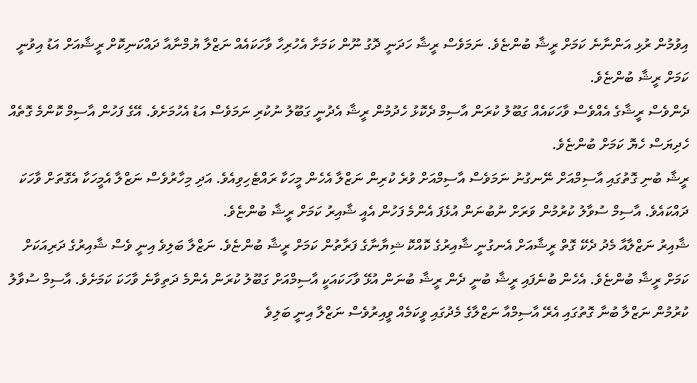އިވުމުން ރުޅި އަންނާނެ ކަމަށް ރީޝާ ބުންޏެވެ. ނަމަވެސް ރީޝާ ހަދަނީ ދޮގު ނޫން ކަމަށާ އެހުރިހާ ވާހަކައެއް ނަޒްލާ ޔުމްނާއާ ދައްކަނިކޮށް ރީޝާއަށް އަޑު އިވުނީ ކަމަށް ރީޝާ ބުންޏެވެ.
ދެންވެސް ރީޝާގެ އެއްވެސް ވާހަކައެއް ގަބޫލު ކުރަން އާސިމް ދެކޮޅު ހެދުމުން ރީޝާ އެދުނީ ގަބޫލު ނުކުރި ނަމަވެސް އަޑު އެހުމަށެވެ. އޭގެ ފަހުން އާސިމް ކޮންމެ ގޮތެއް ހެދިޔަސް ހެޔޮ ކަމަށް ބުންޏެވެ.
ރީޝާ ބުނި ގޮތުގައި އާސިމްއަށް ނޭނގުނު ނަމަވެސް އާސިމްއަށް ވުރެ ކުރިން ނަޒްލާ އެހެން މީހަކާ ރައްޓެހިވިއެވެ. އަދި މިހާރުވެސް ނަޒްލާ އެމީހަކާ އެގޮތަށް ވާހަކަ ދައްކައެވެ. އާސިމް ސުވާލު ކުރުމުން ވަރަށް ނުބުނަން އުޅެފަ އެންމެ ފަހުން އެއީ ޝާއިރު ކަމަށް ރީޝާ ބުންޏެވެ.
ޝާއިރު ނަޒްލާއާ މެދު ދެކޭ ގޮތް ރީޝާއަށް އެނގުނީ ޝާއިރުގެ ކޮއްކޮ ޝިޔާނާގެ ފަރާތުން ކަމަށް ރީޝާ ބުންޏެވެ. ނަޒްލާ ބަލިވެ އިނީ ވެސް ޝާއިރުގެ ދަރިއަކަށް ކަމަށް ރީޝާ ބުންޏެވެ. އެހެން ބުނެފައި ރީޝާ ބުނީ ދެން ރީޝާ ބުނަން އުޅޭ ވާހަކައަކީ އާސިމްއަށް ގަބޫލު ކުރަން އެންމެ ދަތިވާނެ ވާހަކަ ކަމަށެވެ. އާސިމް ސުވާލު ކުރުމުން ނަޒްލާ ބުނާ ގޮތުގައި އެރޭ އާސިމްއާ ނަޒްލާގެ މެދުގައި ވީކަމެއް ވީއިރުވެސް ނަޒްލާ އިނީ ބަލިވެ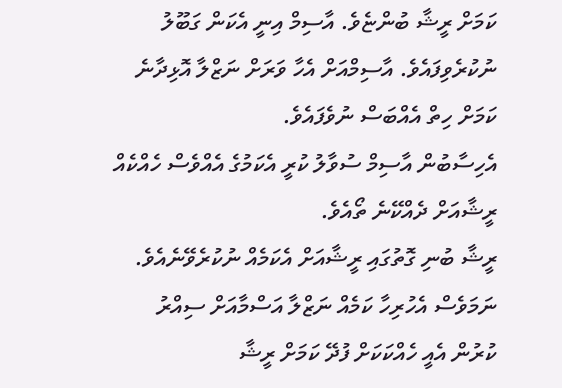ކަމަށް ރީޝާ ބުންޏެވެ. އާސިމް އިނީ އެކަން ގަބޫލު ނުކުރެވިފައެވެ. އާސިމްއަށް އެހާ ވަރަށް ނަޒްލާ އޮޅިދާނެ ކަމަށް ހިތް އެއްބަސް ނުވެފައެވެ.
އެހިސާބުން އާސިމް ސުވާލު ކުރީ އެކަމުގެ އެއްވެސް ހެއްކެއް ރީޝާއަށް ދެއްކޭނެ ތޯއެވެ.
ރީޝާ ބުނި ގޮތުގައި ރީޝާއަށް އެކަމެއް ނުކުރެވޭނެއެވެ. ނަމަވެސް އެހުރިހާ ކަމެއް ނަޒްލާ އަސްމާއަށް ސިއްރު ކުރުން އެއީ ހެއްކަކަށް ފުދޭ ކަމަށް ރީޝާ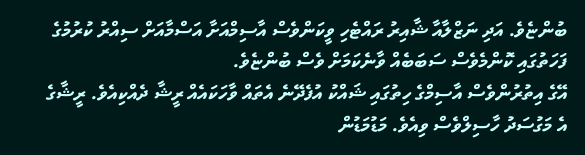ބުންޏެވެ. އަދި ނަޒްލާއާ ޝާއިރު ރައްޓެހި ވީކަންވެސް އާސިމްއަށާ އަސްމާއަށް ސިއްރު ކުރުމުގެ ފަހަތުގައި ކޮންމެވެސް ސަބަބެއް ވާނެކަމަށް ވެސް ބުންޏެވެ.
އޭގެ އިތުރުންވެސް އާސިމްގެ ހިތުގައި ޝައްކު އުފެދޭނެ އެތައް ވާހަކައެއް ރީޝާ ދެއްކިއެވެ. ރީޝާގެ އެ މަގުސަދު ހާސިލްވެސް ވިއެވެ. މަޑުމަޑުން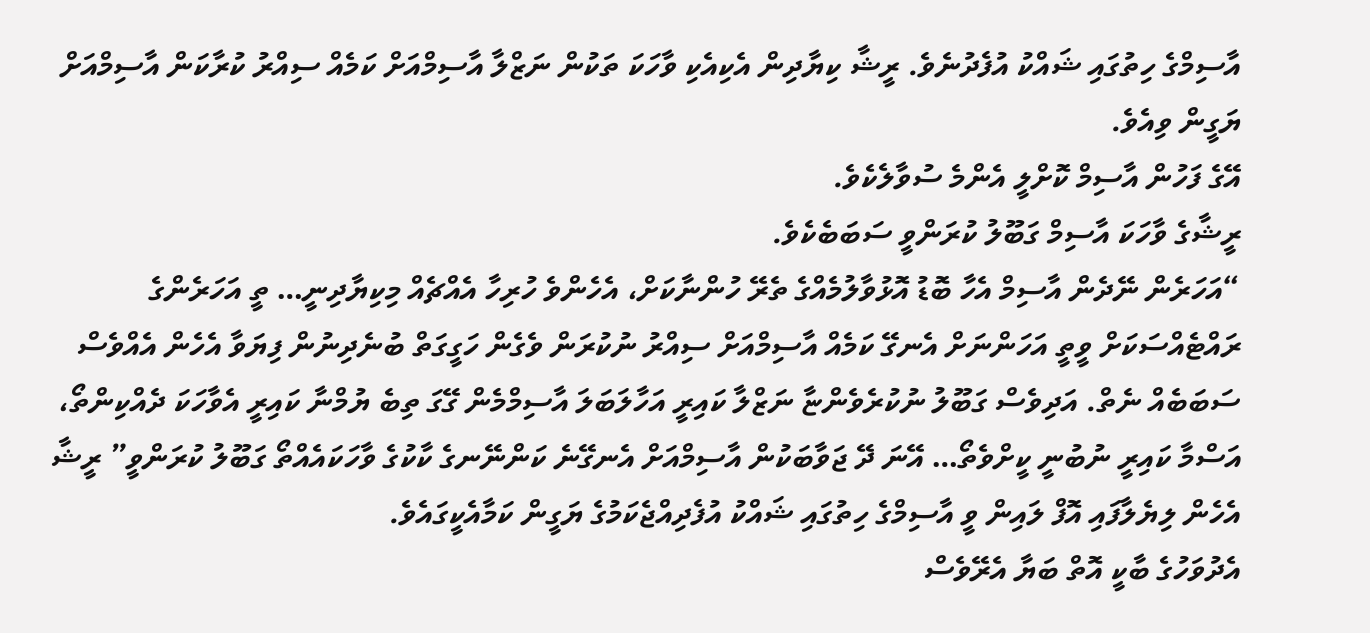އާސިމްގެ ހިތުގައި ޝައްކު އުފެދުނެވެ. ރީޝާ ކިޔާދިން އެކިއެކި ވާހަކަ ތަކުން ނަޒްލާ އާސިމްއަށް ކަމެއް ސިއްރު ކުރާކަން އާސިމްއަށް ޔަގީން ވިއެވެ.
އޭގެ ފަހުން އާސިމް ކޮށްލީ އެންމެ ސުވާލެކެވެ.
ރީޝާގެ ވާހަކަ އާސިމް ގަބޫލު ކުރަންވީ ސަބަބެކެވެ.
“އަހަރެން ނޭދެން އާސިމް އެހާ ބޮޑު އޮޅުވާލުމެއްގެ ތެރޭ ހުންނާކަށް، އެހެންވެ ހުރިހާ އެއްޗެއް މިކިޔާދިނީ… ތީ އަހަރެންގެ ރައްޓެއްސަކަށް ވީތީ އަހަންނަށް އެނގޭ ކަމެއް އާސިމްއަށް ސިއްރު ނުކުރަން ވެގެން ހަގީގަތް ބުނެދިނުން ފިޔަވާ އެހެން އެއްވެސް ސަބަބެއް ނެތް. އަދިވެސް ގަބޫލު ނުކުރެވެންޏާ ނަޒްލާ ކައިރީ އަހާލަބަލަ އާސިމްމެން ގޭގަ ތިބެ ޔުމްނާ ކައިރީ އެވާހަކަ ދެއްކިންތޯ، އަސްމާ ކައިރީ ނުބުނީ ކީށްވެތޯ… އޭނަ ދޭ ޖަވާބަކުން އާސިމްއަށް އެނގޭނެ ކަންނޭނގެ ކާކުގެ ވާހަކައެއްތޯ ގަބޫލު ކުރަންވީ” ރީޝާ އެހެން ލިޔެލާފައި އޮފް ލައިން ވީ އާސިމްގެ ހިތުގައި ޝައްކު އުފެދިއްޖެކަމުގެ ޔަގީން ކަމާއެކީގައެވެ.
އެދުވަހުގެ ބާކީ އޮތް ބަޔާ އެރޭވެސް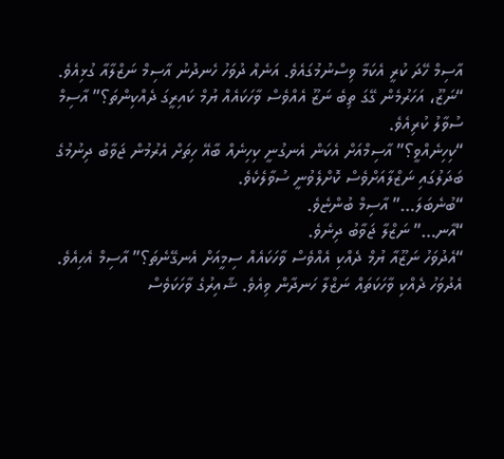އާސިމް ހޭދަ ކުރީ އެކަމާ ވިސްނުމުގައެވެ. އަނެއް ދުވަހު ހެނދުނު އާސިމް ނަޒްލާއާ ގުޅިއެވެ.
“ނަޒޫ، އަހަރުމެން ގޭގަ ތިބެ ނަޒޫ އެއްވެސް ވާހަކައެއް ޔުމް ކައިރީގަ ދެއްކިންތަ؟” އާސިމް ސުވާލު ކުރިއެވެ.
“ކިހިނެއްވީ؟” އާސިމްއަށް އެކަން އެނގުނީ ކިހިނެއް ބާއޭ ހިތަށް އެރުމުން ޖަވާބު ދިނުމުގެ ބަދަލުގައި ނަޒްލާއަށްވެސް ކޮށްލެވުނީ ސުވާލެކެވެ.
“ބުނެބަލަ…” އާސިމް ބުންޏެވެ.
“އާނ…” ނަޒްލާ ޖަވާބު ދިނެވެ.
“އެދުވަހު ނަޒޫއާ ޔުމް ދެއްކި އެއްވެސް ވާހަކައެއް ސިމީއަށް އެނގޭނެތަ؟” އާސިމް އެހިއެވެ.
އެދުވަހު ދެއްކި ވާހަކަތައް ނަޒްލާ ހަނދާން ވިއެވެ. ޝާއިރުގެ ވާހަކަވެސް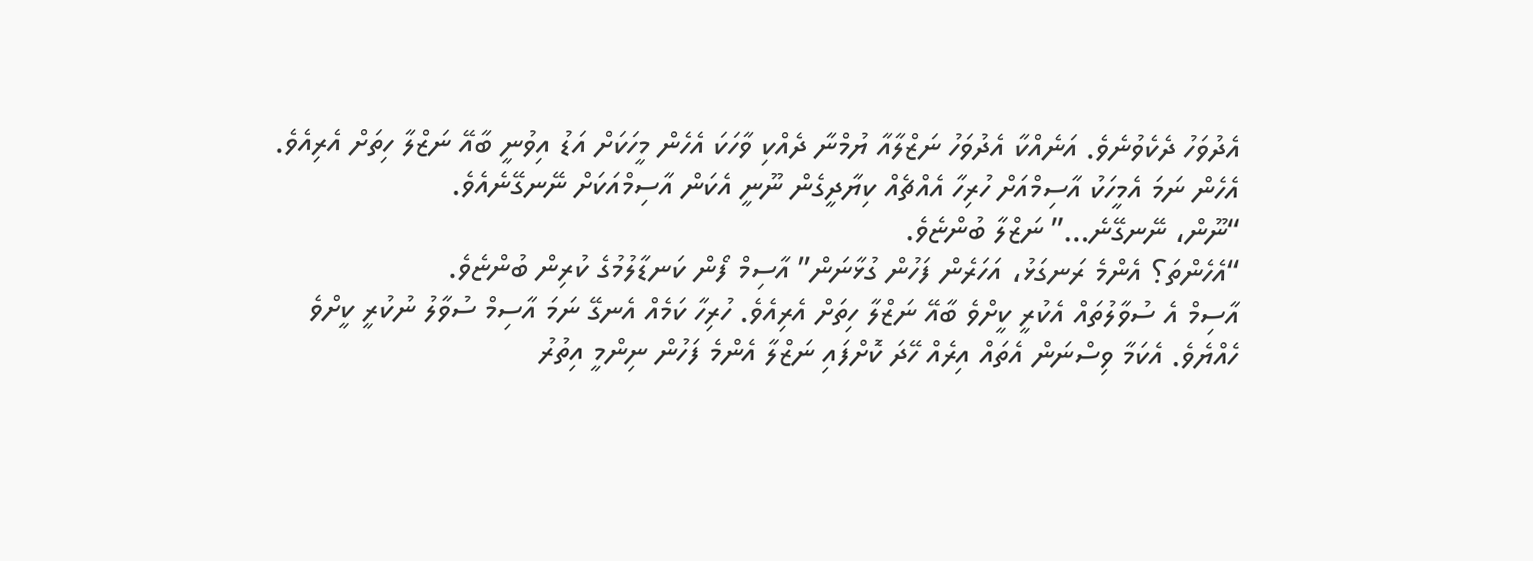އެދުވަހު ދެކެވުނެވެ. އަނެއްކާ އެދުވަހު ނަޒްލާއާ ޔުމްނާ ދެއްކި ވާހަކަ އެހެން މީހަކަށް އަޑު އިވުނީ ބާއޭ ނަޒްލާ ހިތަށް އެރިއެވެ. އެހެން ނަމަ އެމީހަކު އާސިމްއަށް ހުރިހާ އެއްޗެއް ކިޔާދީގެން ނޫނީ އެކަން އާސިމްއަކަށް ނޭނގޭނެއެވެ.
“ނޫން، ނޭނގޭނެ…” ނަޒްލާ ބުންޏެވެ.
“އެހެންތަ؟ އެންމެ ރަނގަޅު، އަހަރެން ފަހުން ގުޅާނަން” އާސިމް ފޯން ކަނޑާލުމުގެ ކުރިން ބުންޏެވެ.
އާސިމް އެ ސުވާލުތައް އެކުރީ ކީށްވެ ބާއޭ ނަޒްލާ ހިތަށް އެރިއެވެ. ހުރިހާ ކަމެއް އެނގޭ ނަމަ އާސިމް ސުވާލު ނުކުރީ ކީށްވެ ހެއްޔެވެ. އެކަމާ ވިސްނަން އެތައް އިރެއް ހޭދަ ކޮށްފައި ނަޒްލާ އެންމެ ފަހުން ނިންމީ އިތުރު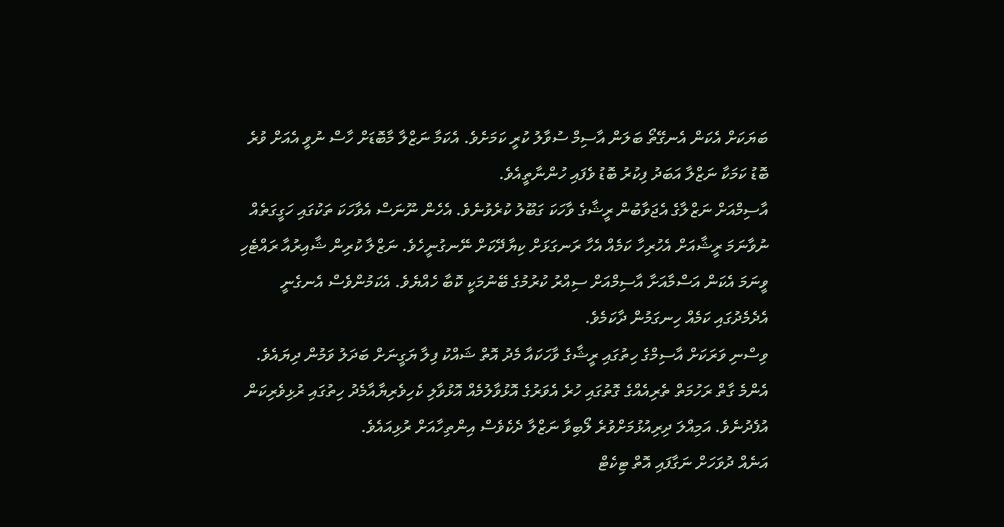ބަޔަކަށް އެކަން އެނގޭތޯ ބަލަން އާސިމް ސުވާލު ކުރީ ކަމަށެވެ. އެކަމާ ނަޒްލާ މާބޮޑަށް ހާސް ނުވީ އެއަށް ވުރެ ބޮޑު ކަމަކާ ނަޒްލާ އަބަދު ފިކުރު ބޮޑު ވެފައި ހުންނާތީއެވެ.
އާސިމްއަށް ނަޒްލާގެ އެޖަވާބުން ރީޝާގެ ވާހަކަ ގަބޫލު ކުރެވުނެވެ. އެހެން ނޫނަސް އެވާހަކަ ތަކުގައި ހަގީގަތެއް ނުވާނަމަ ރީޝާއަށް އެހުރިހާ ކަމެއް އެހާ ރަނގަޅަށް ކިޔާދޭކަށް ނޭނގުނީހެވެ. ނަޒްލާ ކުރިން ޝާއިރުއާ ރައްޓެހި ވީނަމަ އެކަން އަސްމާއަށާ އާސިމްއަށް ސިއްރު ކުރުމުގެ ބޭނުމަކީ ކޮބާ ހެއްޔެވެ. އެކަމުންވެސް އެނގެނީ އެދެމެދުގައި ކަމެއް ހިނގަމުން ދާކަމެވެ.
ވިސްނި ވަރަކަށް އާސިމްގެ ހިތުގައި ރީޝާގެ ވާހަކައާ މެދު އޮތް ޝައްކު ފިލާ ޔަގީނަށް ބަދަލު ވަމުން ދިޔައެވެ. އެންމެ ގާތް ރަހުމަތް ތެރިއެއްގެ ގޮތުގައި ހުރެ އެވަރުގެ އޮޅުވާލުމެއް އޮޅުވާލި ކެހިވެރިޔާއާމެދު ހިތުގައި ރުޅިވެރިކަން އުފެދުނެވެ. އަމިއްލަ ދިރިއުޅުމަށްވުރެ ލޯބިވާ ނަޒްލާ ދެކެވެސް އިންތިހާއަށް ރުޅިއައެވެ.
އަނެއް ދުވަހަށް ނަގާފައި އޮތް ޓިކެޓް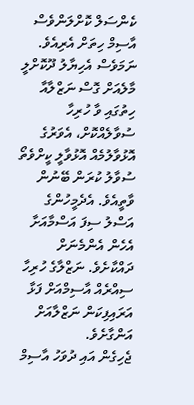ކެންސަލް ކޮށްލަންވެސް އާސިމް ހިތަށް އެރިއެވެ. ނަމަވެސް އެހިޔާލު ދޫކޮށްލީ މާލެއަށް ގޮސް ނަޒްލާއާ ހިތުގައި ވާ ހުރިހާ ސުވާލެއްކޮށް، އެވަރުގެ އޮޅުވާލުމެއް އޮޅުވާލީ ކީށްވެތޯ ސުވާލު ކުރަން ބޭނުން ވާތީއެވެ. އެދެމީހުންގެ އަސްލު ސިފަ އަސްމާއަށާ އެހެން އެންމެނަށް ދައްކާށެވެ. ނަޒްލާގެ ހުރިހާ ސިއްރެއް އާސިމްއަށް ފަޅާ އަރައިފިކަން ނަޒްލާއަށް އަންގާށެވެ.
ޖެހިގެން އައި ދުވަހު އާސިމް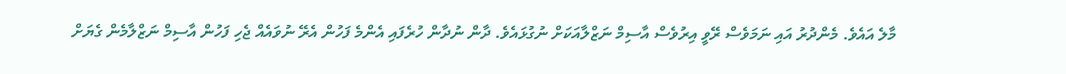މާލެ އައެވެ. މެންދުރު އައި ނަމަވެސް ރޭވީ އިރުވެސް އާސިމް ނަޒްލާއަކަށް ނުގުޅައެވެ. ދާން ނުދާން ހުރެފައި އެންމެ ފަހުން އެރޭ ނުވައެއް ޖެހި ފަހުން އާސިމް ނަޒްލާމެން ގެޔަށް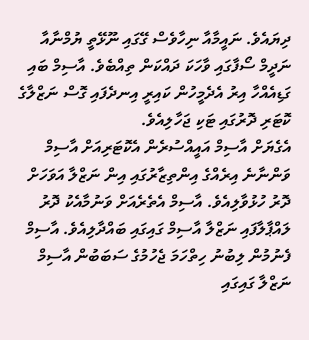ދިޔައެވެ. ނައީމާއާ ނިހާވެސް ގޭގައި ނޫޅޭތީ ޔުމްނާއާ ނަދީމް ސޯފާގައި ވާހަކަ ދައްކަން ތިއްބެވެ. އާސިމް ބައި ގަޑިއެއްހާ އިރު އެދެމީހުން ކައިރީ އިނދެފައި ގޮސް ނަޒްލާގެ ކޮޓަރި ދޮރުގައި ޓަކި ޖަހާލިއެވެ.
އެގެޔަށް އާސިމް އައީއްސުރެން އެކޮޓަރިއަށް އާސިމް ވަންނާނެ އިރެއްގެ އިންތިޒާރުގައި އިން ނަޒްލާ އަވަހަށް ދޮރު ހުޅުވާލިއެވެ. އާސިމް އެތެރެއަށް ވަނުމާއެކު ދޮރު ލައްޕާލާފައި ނަޒްލާ އާސިމް ގައިގައި ބައްދާލިއެވެ. އާސިމް ފެނުމުން ލިބުނު ހިތްހަމަ ޖެހުމުގެ ސަބަބުން އާސިމް ނަޒްލާ ގައިގައި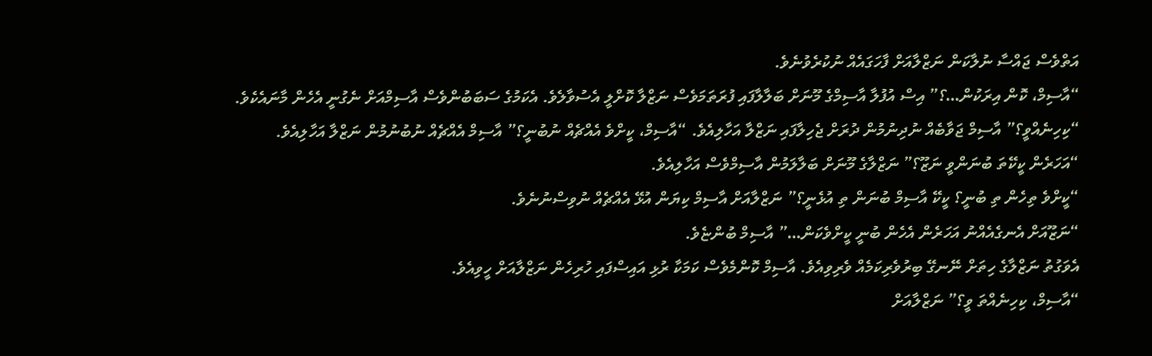އަތްވެސް ޖައްސާ ނުލާކަން ނަޒްލާއަށް ފާހަގައެއް ނުކުރެވުނެވެ.
“އާސިމް، ކޮން އިރަކުން…؟” އިސް އުފުލާ އާސިމްގެ މޫނަށް ބަލާލާފައި ފުރަތަމަވެސް ނަޒްލާ ކޮށްލީ އެސުވާލެވެ. އެކަމުގެ ސަބަބުންވެސް އާސިމްއަށް ނެގުނީ އެހެން މާނައެކެވެ.
“ކިހިނެއްވީ؟” އާސިމް ޖަވާބެއް ނުދިނުމުން ދުރަށް ޖެހިލާފައި ނަޒްލާ އަހާލިއެވެ. “އާސިމް، ކީށްވެ އެއްޗެއް ނުބުނީ؟” އާސިމް އެއްޗެއް ނުބުނުމުން ނަޒްލާ އަހާލިއެވެ.
“އަހަރެން ކީކޭތަ ބުނަންވީ ނަޒޫ؟” ނަޒްލާގެ މޫނަށް ބަލާލަމުން އާސިމްވެސް އަހާލިއެވެ.
“ކީށްވެ ތިހެން ތި ބުނީ؟ ކީކޭ އާސިމް ބުނަން ތި އުޅެނީ؟” ނަޒްލާއަށް އާސިމް ކިޔަން އުޅޭ އެއްޗެއް ނުވިސްނުނެވެ.
“ނަޒޫއަށް އެނގެއެއްނު އަހަރެން އެހެން ބުނީ ކީށްވެކަން…” އާސިމް ބުންޏެވެ.
އެވަގުތު ނަޒްލާގެ ހިތަށް ނޭނގޭ ބިރުވެރިކަމެއް ވެރިވިއެވެ. އާސިމް ކޮންމެވެސް ކަމަކާ ރުޅި އައިސްފައި ހުރިހެން ނަޒްލާއަށް ހީވިއެވެ.
“އާސިމް، ކިހިނެއްތަ ވީ؟” ނަޒްލާއަށް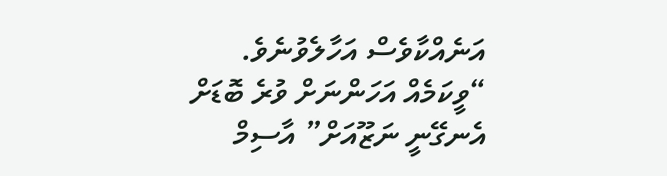އަނެއްކާވެސް އަހާލެވުނެވެ.
“ވީކަމެއް އަހަންނަށް ވުރެ ބޮޑަށް އެނގޭނީ ނަޒޫއަށް” އާސިމް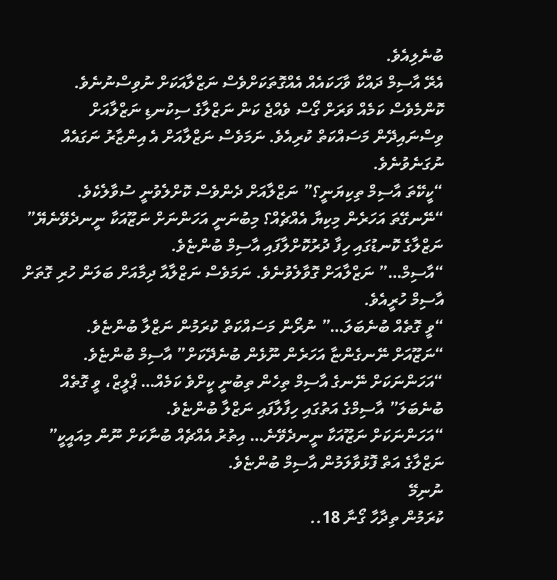ބުނެލިއެވެ.
އެރޭ އާސިމް ދައްކާ ވާހަކައެއް އެއްގޮތަކަށްވެސް ނަޒްލާއަކަށް ނުވިސްނުނެވެ. ކޮންމެވެސް ކަމެއް ވަރަށް ގޯސް ވެއްޖެ ކަން ނަޒްލާގެ ސިކުނޑި ނަޒްލާއަށް ވިސްނައިދޭން މަސައްކަތް ކުރިއެވެ. ނަމަވެސް ނަޒްލާއަށް އެ އިންޒާރު ނަގައެއް ނުގަނެވުނެވެ.
“ކީކޭތަ އާސިމް ތިކިޔަނީ؟” ނަޒްލާއަށް ދެންވެސް ކޮށްލެވުނީ ސުވާލެކެވެ.
“ނޭނގޭތަ އަހަރެން މިކިޔާ އެއްޗެއް؟ މިބުނަނީ އަހަންނަށް ނަޒޫއަކާ ނީނދެވޭނެޔޭ” ނަޒްލާގެ ކޮނޑުގައި ހިފާ ދުރުކޮށްލާފައި އާސިމް ބުންޏެވެ.
“އާސިމް…” ނަޒްލާއަށް ގޮވާލެވުނެވެ. ނަމަވެސް ނަޒްލާއާ ދިމާއަށް ބަލަން ހުރި ގޮތަށް އާސިމް ހުރީއެވެ.
“ވީ ގޮތެއް ބުނެބަލަ…” ނުރޯން މަސައްކަތް ކުރަމުން ނަޒްލާ ބުންޏެވެ.
“ނަޒޫއަށް ނޭނގެންޏާ އަހަރެން ނޫޅެން ބުނެދޭކަށް” އާސިމް ބުންޏެވެ.
“އަހަންނަކަށް ނޭނގެ އާސިމް ތިހެން ތިބުނީ ކީށްވެ ކަމެއް… ޕްލީޒް، ވީ ގޮތެއް ބުނެބަލަ” އާސިމްގެ އަތުގައި ހިފާލާފައި ނަޒްލާ ބުންޏެވެ.
“އަހަންނަކަށް ނަޒޫއަކާ ނީނދެވޭނެ… އިތުރު އެއްޗެއް ބުނާކަށް ނޫން މިއައީކީ” ނަޒްލާގެ އަތް ފޮޅުވާލަމުން އާސިމް ބުންޏެވެ.
ނުނިމޭ
ކުރަމުން ތިދާހާ ގޯނާ 18..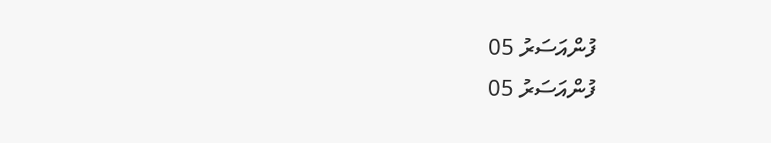ފުންއަސަރު 05
ފުންއަސަރު 05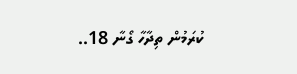ކުރަމުން ތިދާހާ ގޯނާ 18..